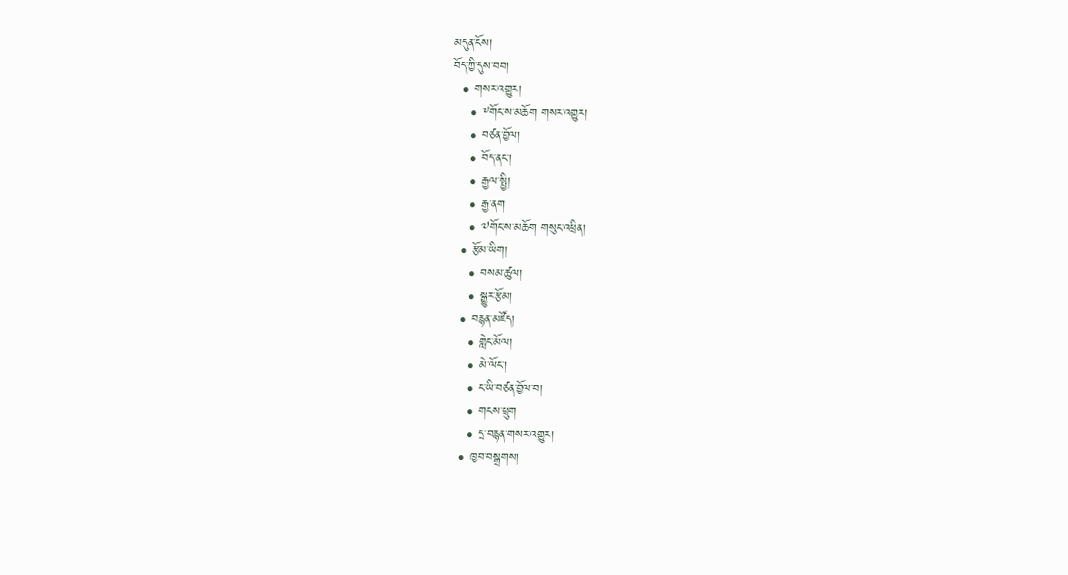མདུན་ངོས།
བོད་ཀྱི་དུས་བབ།
  • གསར་འགྱུར།
    • ༸གོང་ས་མཆོག གསར་འགྱུར།
    • བཙན་བྱོལ།
    • བོད་ནང་།
    • རྒྱལ་སྤྱི།
    • རྒྱ་ནག
    • ༧གོང་ས་མཆོག གསུང་འཕྲིན།
  • རྩོམ་ཡིག།
    • བསམ་ཚུལ།
    • སྒྱུར་རྩོམ།
  • བརྙན་མཛོད།
    • གླེང་མོལ།
    • མེ་ལོང་།
    • ང་ཡི་བཙན་བྱོལ་བ།
    • གངས་ཕྲུག
    • དྲ་བརྙན་གསར་འགྱུར།
  • ཁྱབ་བསྒྲགས།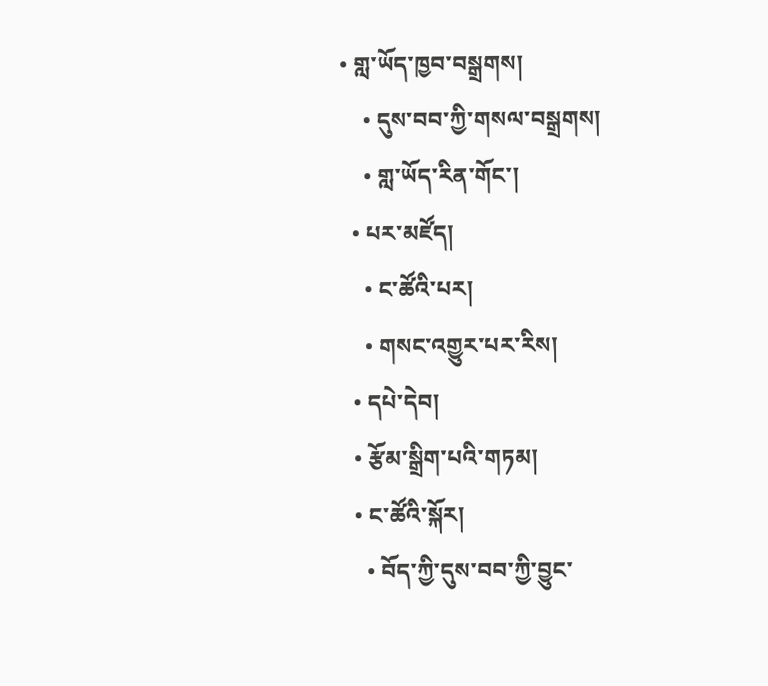• གླ་ཡོད་ཁྱབ་བསྒྲགས།
    • དུས་བབ་ཀྱི་གསལ་བསྒྲགས།
    • གླ་ཡོད་རིན་གོང་།
  • པར་མཛོད།
    • ང་ཚོའི་པར།
    • གསང་འགྱུར་པར་རིས།
  • དཔེ་དེབ།
  • རྩོམ་སྒྲིག་པའི་གཏམ།
  • ང་ཚོའི་སྐོར།
    • བོད་ཀྱི་དུས་བབ་ཀྱི་བྱུང་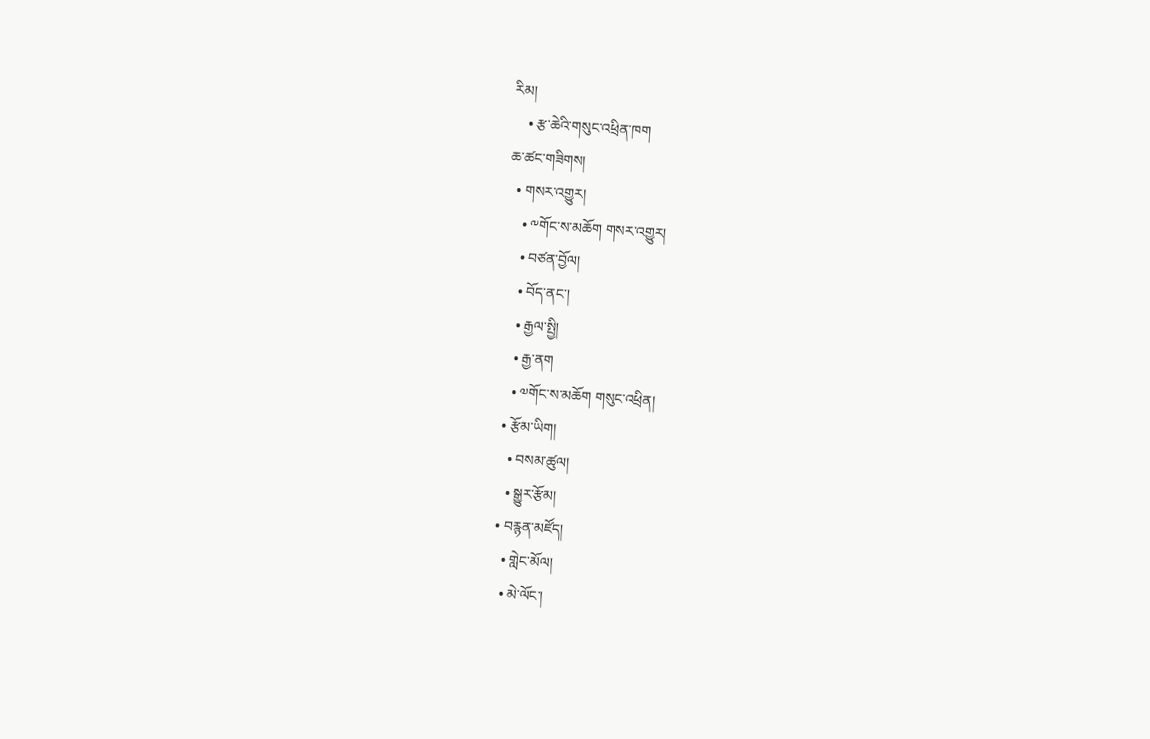རིམ།
    • རྩ་ཆེའི་གསུང་འཕྲིན་ཁག
ཆ་ཚང་གཟིགས།
  • གསར་འགྱུར།
    • ༸གོང་ས་མཆོག གསར་འགྱུར།
    • བཙན་བྱོལ།
    • བོད་ནང་།
    • རྒྱལ་སྤྱི།
    • རྒྱ་ནག
    • ༧གོང་ས་མཆོག གསུང་འཕྲིན།
  • རྩོམ་ཡིག།
    • བསམ་ཚུལ།
    • སྒྱུར་རྩོམ།
  • བརྙན་མཛོད།
    • གླེང་མོལ།
    • མེ་ལོང་།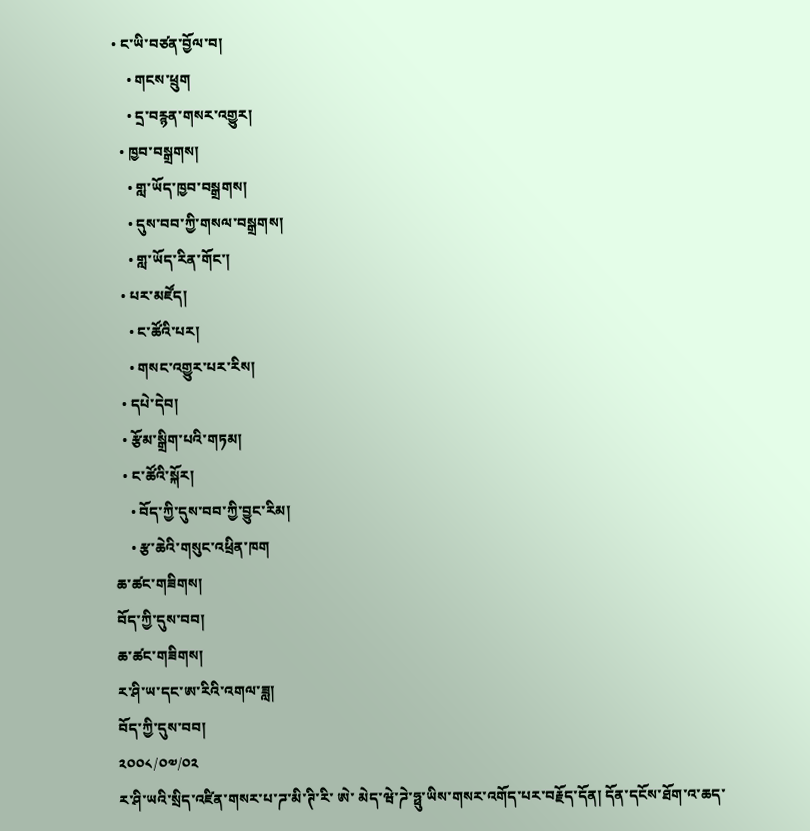• ང་ཡི་བཙན་བྱོལ་བ།
    • གངས་ཕྲུག
    • དྲ་བརྙན་གསར་འགྱུར།
  • ཁྱབ་བསྒྲགས།
    • གླ་ཡོད་ཁྱབ་བསྒྲགས།
    • དུས་བབ་ཀྱི་གསལ་བསྒྲགས།
    • གླ་ཡོད་རིན་གོང་།
  • པར་མཛོད།
    • ང་ཚོའི་པར།
    • གསང་འགྱུར་པར་རིས།
  • དཔེ་དེབ།
  • རྩོམ་སྒྲིག་པའི་གཏམ།
  • ང་ཚོའི་སྐོར།
    • བོད་ཀྱི་དུས་བབ་ཀྱི་བྱུང་རིམ།
    • རྩ་ཆེའི་གསུང་འཕྲིན་ཁག
ཆ་ཚང་གཟིགས།
བོད་ཀྱི་དུས་བབ།
ཆ་ཚང་གཟིགས།
ར་ཤི་ཡ་དང་ཨ་རིའི་འགལ་ཟླ།
བོད་ཀྱི་དུས་བབ།
༢༠༠༨/༠༧/༠༢
ར་ཤི་ཡའི་སྲིད་འཛིན་གསར་པ་ཌ་མི་ཊི་རི་ ཨེ་ མེད་ཝེ་ཌེ་ཧྥུ་ཡིས་གསར་འགོད་པར་བརྗོད་དོན། དོན་དངོས་ཐོག་འ་ཆད་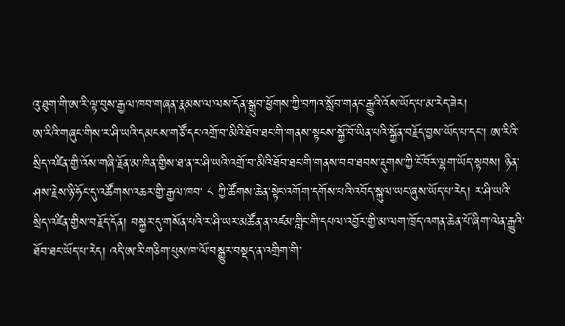འུ་ཐུག་གི་ཨ་རི་ལྟ་བུས་རྒྱལ་ཁབ་གཞན་རྣམས་ལ་ལས་དོན་སྒྲུབ་ཕྱོགས་ཀྱི་བཀའ་སློབ་གནང་རྒྱུའི་འོས་ཡོད་པ་མ་རེད་ཟེར།
ཨ་རིའི་གཞུང་གིས་ར་ཤི་ཡའི་དམངས་གཙོ་དང་འགྲོ་བ་མིའི་ཐོབ་ཐང་གི་གནས་སྟངས་སྐྱོ་བོ་ཡིན་པའི་སྐྱོན་བརྗོད་བྱས་ཡོད་པ་དང་། ཨ་རིའི་སྲིད་འཛིན་གྱི་འོས་གཞི་རྗོན་མ་ཁིན་གྱིས་ཐ་ན་ར་ཤི་ཡའི་འགྲོ་བ་མིའི་ཐོབ་ཐང་གི་གནས་བབ་ཐབས་རྡུགས་ཀྱི་ངོ་བོར་ལྷག་ཡོད་སྟབས། ཉིན་ཤས་རྗེས་ཉི་ཧོང་དུ་འཚོགས་འཆར་གྱི་རྒྱལ་ཁབ་ ༨ ཀྱི་ཚོགས་ཆེན་སྟེང་འགོག་དགོས་པའི་འབོད་སྐུལ་ཡང་ཞུས་ཡོད་པ་རེད། ར་ཤི་ཡའི་སྲིད་འཛིན་གྱིས་བརྗོད་དོན། བསྐྱར་དུ་གསོན་པའི་ར་ཤི་ཡར་མཚོན་ན་འཛམ་གླིང་གི་དཔལ་འབྱོར་གྱི་མ་ལག་ཁྲོད་འགན་ཆེན་པོ་ཞིག་ལེན་རྒྱུའི་ཐོབ་ཐང་ཡོད་པ་རེད། འདི་ཨ་རི་གཅིག་པུས་ཁ་ལོ་བསྒྱུར་བསྡད་ན་འགྲིག་གི་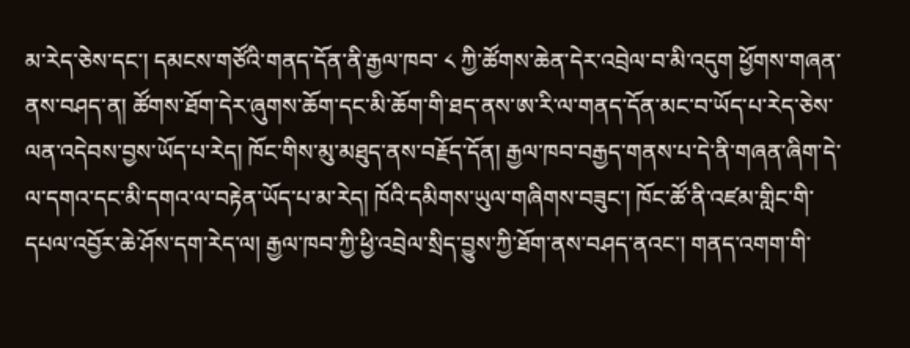མ་རེད་ཅེས་དང་། དམངས་གཙོའི་གནད་དོན་ནི་རྒྱལ་ཁབ་ ༨ ཀྱི་ཚོགས་ཆེན་དེར་འབྲེལ་བ་མི་འདུག ཕྱོགས་གཞན་ནས་བཤད་ན། ཚོགས་ཐོག་དེར་ཞུགས་ཆོག་དང་མི་ཆོག་གི་ཐད་ནས་ཨ་རི་ལ་གནད་དོན་མང་བ་ཡོད་པ་རེད་ཅེས་ལན་འདེབས་བྱས་ཡོད་པ་རེད། ཁོང་གིས་མུ་མཐུད་ནས་བརྗོད་དོན། རྒྱལ་ཁབ་བརྒྱད་གནས་པ་དེ་ནི་གཞན་ཞིག་དེ་ལ་དགའ་དང་མི་དགའ་ལ་བརྟེན་ཡོད་པ་མ་རེད། ཁོའི་དམིགས་ཡུལ་གཞིགས་བཟུང་། ཁོང་ཚོ་ནི་འཛམ་གླིང་གི་དཔལ་འབྱོར་ཆེ་ཤོས་དག་རེད་ལ། རྒྱལ་ཁབ་ཀྱི་ཕྱི་འབྲེལ་སྲིད་བྱུས་ཀྱི་ཐོག་ནས་བཤད་ནའང་། གནད་འགག་གི་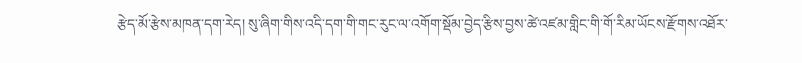རྩེད་མོ་རྩེས་མཁན་དག་རེད། སུ་ཞིག་གིས་འདི་དག་གི་གང་རུང་ལ་འགོག་སྡོམ་བྱེད་རྩིས་བྱས་ཚེ་འཛམ་གླིང་གི་གོ་རིམ་ཡོངས་རྫོགས་འཐོར་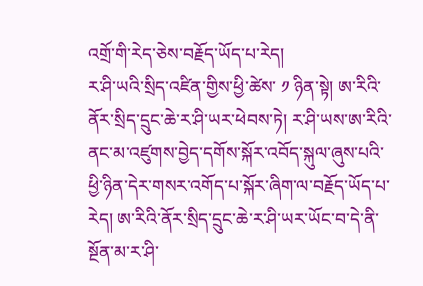འགྲོ་གི་རེད་ཅེས་བརྗོད་ཡོད་པ་རེད།
ར་ཤི་ཡའི་སྲིད་འཛིན་གྱིས་ཕྱི་ཚེས་ ༡ ཉིན་སྟེ། ཨ་རིའི་ནོར་སྲིད་དྲུང་ཆེ་ར་ཤི་ཡར་ཕེབས་ཏེ། ར་ཤི་ཡས་ཨ་རིའི་ནང་མ་འཛུགས་བྱེད་དགོས་སྐོར་འབོད་སྐུལ་ཞུས་པའི་ཕྱི་ཉིན་དེར་གསར་འགོད་པ་སྐོར་ཞིག་ལ་བརྗོད་ཡོད་པ་རེད། ཨ་རིའི་ནོར་སྲིད་དྲུང་ཆེ་ར་ཤི་ཡར་ཡོང་བ་དེ་ནི་སྔོན་མ་ར་ཤི་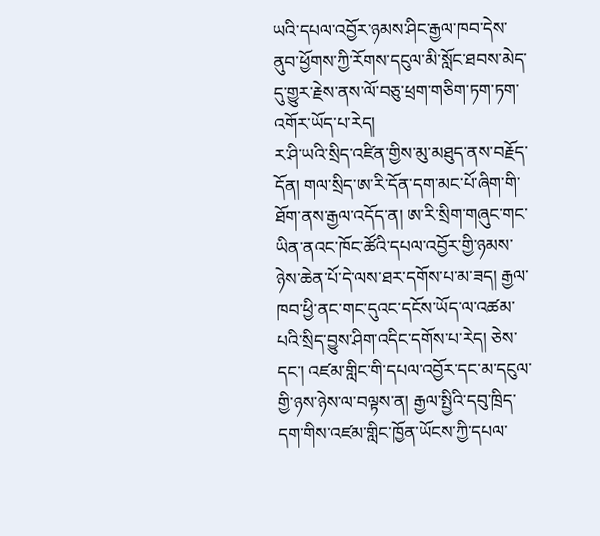ཡའི་དཔལ་འབྱོར་ཉམས་ཤིང་རྒྱལ་ཁབ་དེས་ནུབ་ཕྱོགས་ཀྱི་རོགས་དངུལ་མི་སློང་ཐབས་མེད་དུ་གྱུར་རྗེས་ནས་ལོ་བཅུ་ཕྲག་གཅིག་ཏག་ཏག་འགོར་ཡོད་པ་རེད།
ར་ཤི་ཡའི་སྲིད་འཛིན་གྱིས་མུ་མཐུད་ནས་བརྗོད་དོན། གལ་སྲིད་ཨ་རི་དོན་དག་མང་པོ་ཞིག་གི་ཐོག་ནས་རྒྱལ་འདོད་ན། ཨ་རི་སྲིག་གཞུང་གང་ཡིན་ནའང་ཁོང་ཚོའི་དཔལ་འབྱོར་གྱི་ཉམས་ཉེས་ཆེན་པོ་དེ་ལས་ཐར་དགོས་པ་མ་ཟད། རྒྱལ་ཁབ་ཕྱི་ནང་གང་དུའང་དངོས་ཡོད་ལ་འཚམ་པའི་སྲིད་བྱུས་ཤིག་འདིང་དགོས་པ་རེད། ཅེས་དང་། འཛམ་གླིང་གི་དཔལ་འབྱོར་དང་མ་དངུལ་གྱི་ཉས་ཉེས་ལ་བལྟས་ན། རྒྱལ་སྤྱིའི་དབུ་ཁྲིད་དག་གིས་འཛམ་གླིང་ཁྱོན་ཡོངས་ཀྱི་དཔལ་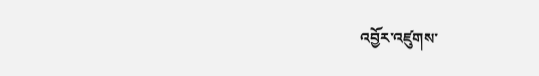འབྱོར་འཛུགས་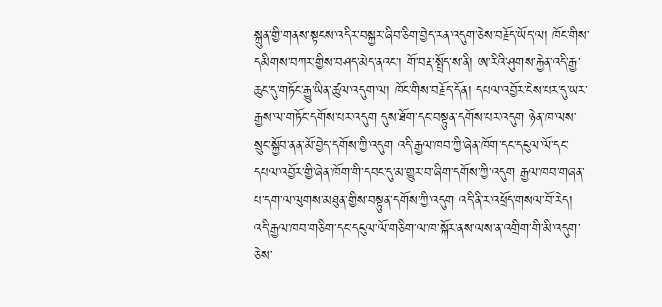སྐྲུན་གྱི་གནས་སྟངས་འདིར་བསྐྱར་ཞིབ་ཅིག་བྱེད་རན་འདུག་ཅེས་བརྗོད་ཡོད་ལ། ཁོང་གིས་དམིགས་བཀར་གྱིས་བཤད་མེད་ནའང་། གོ་བརྡ་སྤྲོད་ས་ནི། ཨ་རིའི་ཤུགས་རྐྱེན་འདི་རྒྱ་ཆུང་དུ་གཏོང་རྒྱུ་ཡིན་ཚུལ་འདུག་ལ། ཁོང་གིས་བརྗོད་དོན། དཔལ་འབྱོར་ངེས་པར་དུ་ཡར་རྒྱས་ལ་གཏོང་དགོས་པར་འདུག དུས་ཐོག་དང་བསྟུན་དགོས་པར་འདུག ཉེན་ཁ་ལས་སྲུང་སྐྱོབ་ནན་མོ་བྱེད་དགོས་ཀྱི་འདུག འདི་རྒྱལ་ཁབ་ཀྱི་ཞེན་ཁོག་དང་དངུལ་ལོ་དང་དཔལ་འབྱོར་གྱི་ཞེན་ཁོག་གི་དབང་དུ་མ་གྱུར་བ་ཞིག་དགོས་ཀྱི་འདུག རྒྱལ་ཁབ་གཞན་པ་དག་ལ་ལུགས་མཐུན་གྱིས་བསྟུན་དགོས་ཀྱི་འདུག འདི་ནི་ར་འཕྲོད་གསལ་བོ་རེད། འདི་རྒྱལ་ཁབ་གཅིག་དང་དངུལ་ལོ་གཅིག་ལ་ཁ་སྐོར་ནས་ལས་ན་འགྲིག་གི་མི་འདུག་ཅེས་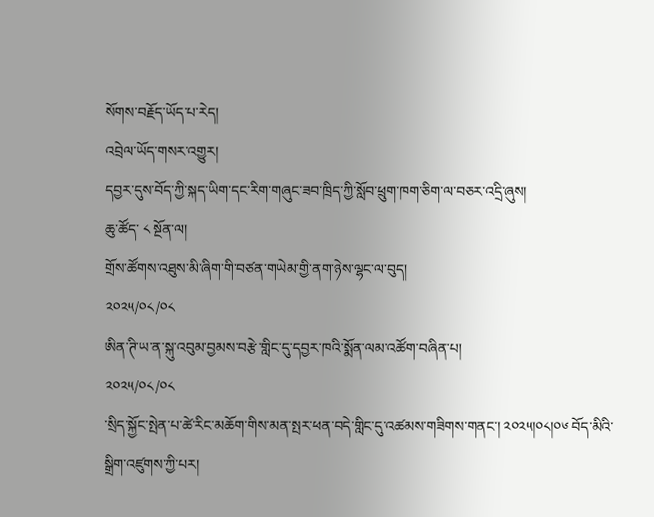སོགས་བརྗོད་ཡོད་པ་རེད།
འབྲེལ་ཡོད་གསར་འགྱུར།
དབྱར་དུས་བོད་ཀྱི་སྐད་ཡིག་དང་རིག་གཞུང་ཟབ་ཁྲིད་ཀྱི་སློབ་ཕྲུག་ཁག་ཅིག་ལ་བཅར་འདྲི་ཞུས།
ཆུ་ཚོད་ ༨ སྔོན་ལ།
གྲོས་ཚོགས་འཐུས་མི་ཞིག་གི་བཙན་གཡེམ་གྱི་ནག་ཉེས་ལྷང་ལ་བུད།
༢༠༢༥/༠༨/༠༨
ཨིན་ཊི་ཡ་ན་སྐུ་འབུམ་བྱམས་བརྩེ་གླིང་དུ་དབྱར་ཁའི་སྨོན་ལམ་འཚོག་བཞིན་པ།
༢༠༢༥/༠༨/༠༨
་སྲིད་སྐྱོང་སྤེན་པ་ཚེ་རིང་མཆོག་གིས་མན་སྤར་ཕན་བདེ་གླིང་དུ་འཚམས་གཟིགས་གནང་། ༢༠༢༥།༠༨།༠༦ བོད་མིའི་སྒྲིག་འཛུགས་ཀྱི་པར།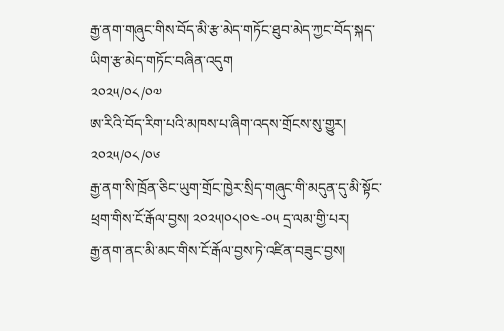རྒྱ་ནག་གཞུང་གིས་བོད་མི་རྩ་མེད་གཏོང་ཐུབ་མེད་ཀྱང་བོད་སྐད་ཡིག་རྩ་མེད་གཏོང་བཞིན་འདུག
༢༠༢༥/༠༨/༠༧
ཨ་རིའི་བོད་རིག་པའི་མཁས་པ་ཞིག་འདས་གྲོངས་སུ་གྱུར།
༢༠༢༥/༠༨/༠༦
རྒྱ་ནག་སི་ཁྲོན་ཅིང་ཡུག་གྲོང་ཁྱེར་སྲིད་གཞུང་གི་མདུན་དུ་མི་སྟོང་ཕྲག་གིས་ངོ་རྒོལ་བྱས། ༢༠༢༥།༠༨།༠༤-༠༥ དྲ་ལམ་གྱི་པར།
རྒྱ་ནག་ནང་མི་མང་གིས་ངོ་རྒོལ་བྱས་ཏེ་འཛིན་བཟུང་བྱས།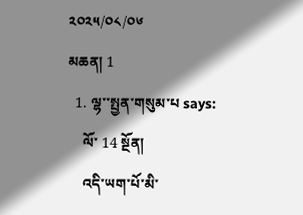༢༠༢༥/༠༨/༠༦
མཆན། 1
  1. ལྷ་་སྤྱན་གསུམ་པ says:
    ལོ་ 14 སྔོན།
    འདི་ཡག་པོ་མི་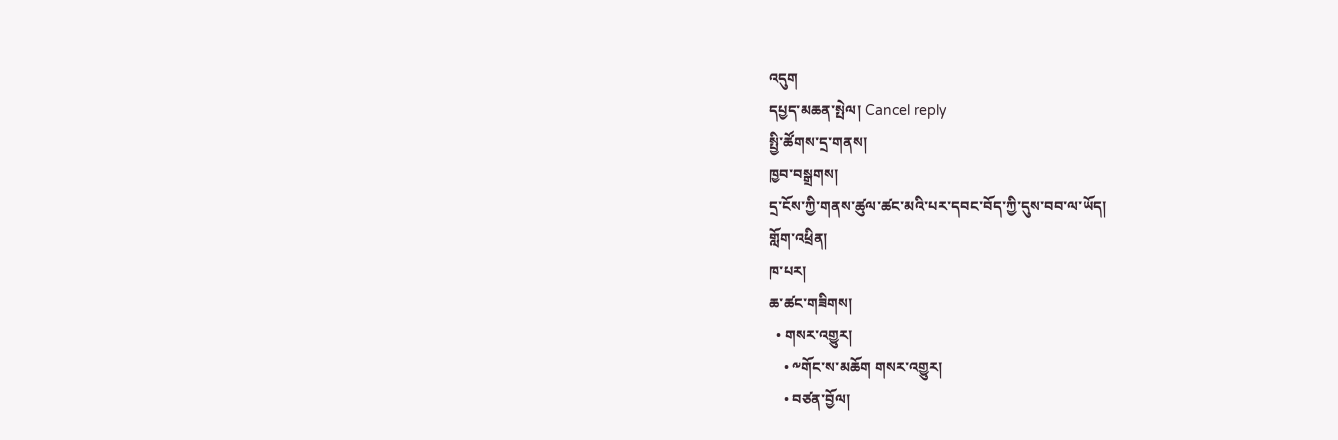འདུག
དཔྱད་མཆན་སྤེལ། Cancel reply
སྤྱི་ཚོགས་དྲ་གནས།
ཁྱབ་བསྒྲགས།
དྲ་ངོས་ཀྱི་གནས་ཚུལ་ཚང་མའི་པར་དབང་བོད་ཀྱི་དུས་བབ་ལ་ཡོད།
གློག་འཕྲིན།
ཁ་པར།
ཆ་ཚང་གཟིགས།
  • གསར་འགྱུར།
    • ༸གོང་ས་མཆོག གསར་འགྱུར།
    • བཙན་བྱོལ།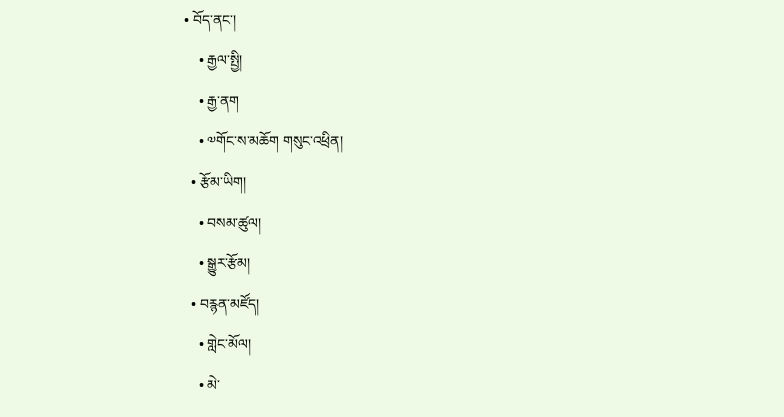• བོད་ནང་།
    • རྒྱལ་སྤྱི།
    • རྒྱ་ནག
    • ༧གོང་ས་མཆོག གསུང་འཕྲིན།
  • རྩོམ་ཡིག།
    • བསམ་ཚུལ།
    • སྒྱུར་རྩོམ།
  • བརྙན་མཛོད།
    • གླེང་མོལ།
    • མེ་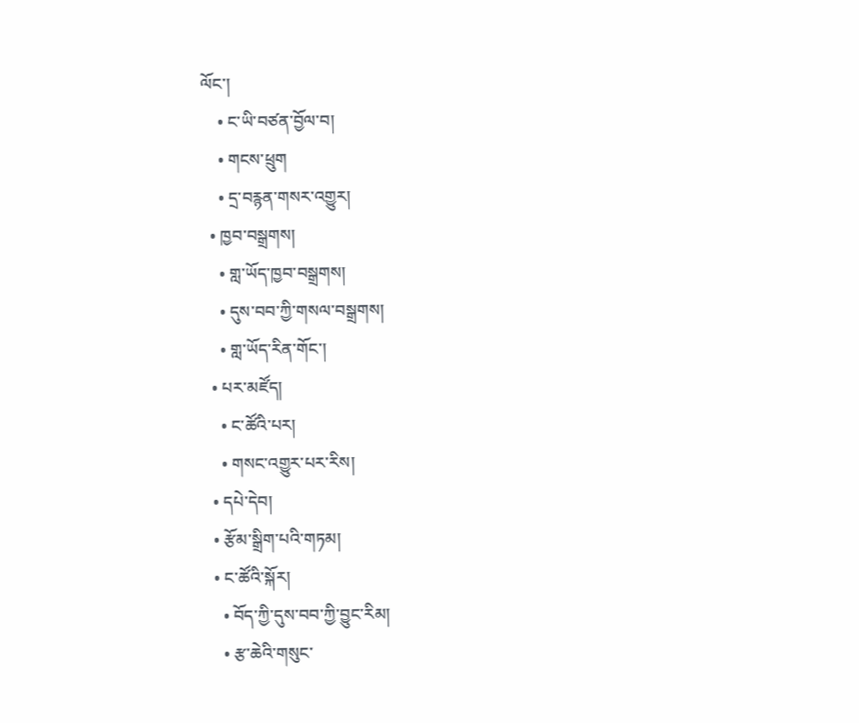ལོང་།
    • ང་ཡི་བཙན་བྱོལ་བ།
    • གངས་ཕྲུག
    • དྲ་བརྙན་གསར་འགྱུར།
  • ཁྱབ་བསྒྲགས།
    • གླ་ཡོད་ཁྱབ་བསྒྲགས།
    • དུས་བབ་ཀྱི་གསལ་བསྒྲགས།
    • གླ་ཡོད་རིན་གོང་།
  • པར་མཛོད།
    • ང་ཚོའི་པར།
    • གསང་འགྱུར་པར་རིས།
  • དཔེ་དེབ།
  • རྩོམ་སྒྲིག་པའི་གཏམ།
  • ང་ཚོའི་སྐོར།
    • བོད་ཀྱི་དུས་བབ་ཀྱི་བྱུང་རིམ།
    • རྩ་ཆེའི་གསུང་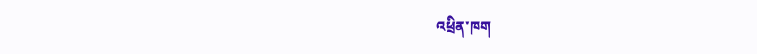འཕྲིན་ཁག